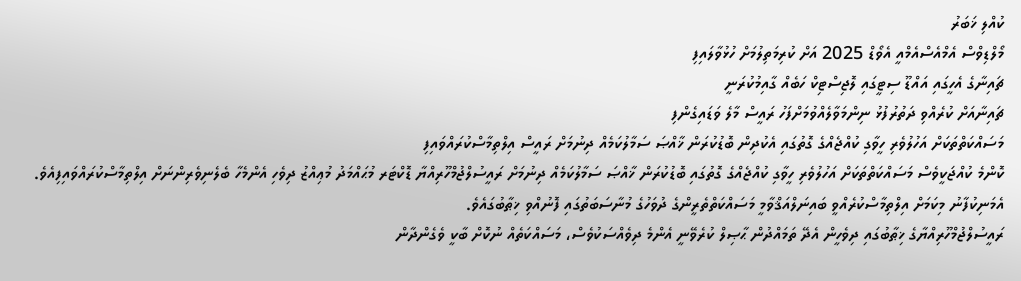ކުއްލި ޚަބަރު
މޯލްޑިވްސް އެމްއެސްއެމްއީ އެވޯޑް 2025 އަށް ކުރިމަތިލުމަށް ހުޅުވާލައިފި
ޗައިނާގެ އެހީގައި އައްޑޫ ސިޓީގައި ލޮޖިސްޓިކް ހަބެއް ގާއިމުކުރަނީ
ޗައިނާއަށް ކުރެއްވި ދަތުރުފުޅު ނިންމަވާލެއްވުމަށްފަހު ރައީސް މާލެ ވަޑައިގެންފި
މަސައްކަތްތަކަށް އަހުލުވެރި ހީވާގި ކުއްޖެއްގެ ގޮތުގައި އެކުދިން ބޮޑުކުރަން ޚާއްޞަ ސަމާލުކަމެއް ދިނުމަށް ރައީސް އިލްތިމާސްކުރައްވައިފި
ކޮންމެ ކުއްޖަކީވެސް މަސައްކަތްތަކަށް އަހުލުވެރި ހީވާގި ކުއްޖެއްގެ ގޮތުގައި ބޮޑުކުރަން ޚާއްޞަ ސަމާލުކަމެއް ދިނުމަށް ރައީސުލްޖުމްހޫރިއްޔާ ޑޮކްޓަރ މުޙައްމަދު މުޢިއްޒު ދިވެހި އެންމެހާ ބެލެނިވެރިންނަށް އިލްތިމާސްކުރައްވައިފިއެވެ. އެމަނިކުފާނު މިކަމަށް އިލްތިމާސްކުރެއްވީ ބައިނަލްއަޤްވާމީ މަސައްކަތްތެރީންގެ ދުވަހުގެ މުނާސަބަތުގައި ފޮނުއްވި ޚިޠާބުގައެވެ.
ރައީސުލްޖުމްހޫރިއްޔާގެ ޚިޠާބުގައި ދިވެހީން އެދޭ ތަމައްދުން ޙާޞިލް ކުރެވޭނީ އެންމެ ދިވެއްސަކުވެސް، މަސައްކަތެއް ނުކޮށް ބާކީ ވެގެންދާން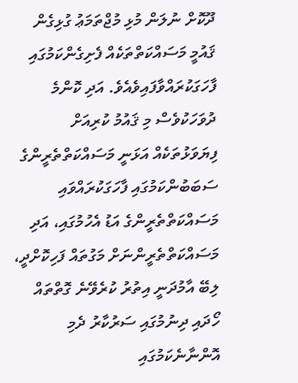ދޫކޮށް ނުލަން މުޅި މުޖްތަމަޢު ގުޅިގެން ޤައުމީ މަސައްކަތްތަކެއް ފެށިގެންކަމުގައި ފާހަގަކުރައްވާފައިވެއެވެ. އަދި ކޮންމެ ދުވަހަކުވެސް މި ޤައުމު ކުރިއަށް ފިޔަވަޅުތަކެއް އަޅަނީ މަސައްކަތްތެރީންގެ ސަބަބުންކަމުގައި ފާހަގަކުރައްވައި މަސައްކަތްތެރީންގެ އަޑު އެހުމުގައި، އަދި މަސައްކަތްތެރީންނަށް މަގުތައް ފަހިކޮށްދީ، ލިބޭ އާމުދަނީ އިތުރު ކުރެވޭނެ ގޮތްތައް ހޯދައި ދިނުމުގައި ސަރުކާރު ދެމި އޮންނާނެކަމުގައި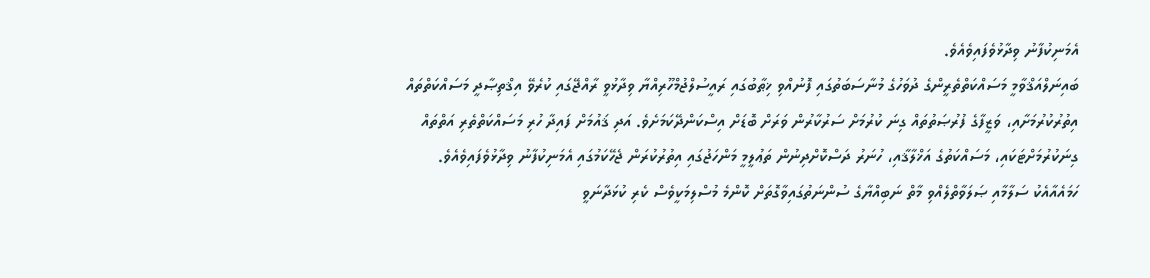އެމަނިކުފާނު ވިދާޅުވެފައިވެއެވެ.
ބައިނަލްއަޤްވާމީ މަސައްކަތްތެރީންގެ ދުވަހުގެ މުނާސަބަތުގައި ފޮނުއްވި ޚިޠާބުގައި ރައީސުލްޖުމްހޫރިއްޔާ ވިދާޅުވީ ރާއްޖޭގައި ކުރެވޭ އިޤްތިޞާދީ މަސައްކަތްތައް އިތުރުކުރުމަށާއި، ވަޒީފާގެ ފުރުޞަތުތައް ގިނަ ކުރުމަށް ސަރުކާރުން ވަރަށް ބޮޑަށް އިސްކަންދޭކަމަށެވެ. އަދި ޤައުމަށް ފައިދާ ހުރި މަސައްކަތްތެރި އަތްތައް ގިނަކުރުމަށްޓަކައި، މަސައްކަތުގެ އަޚްލާޤާއި، ހުނަރު ދަސްކޮށްދިނުން ތަޢުލީމީ މަންހަޖުގައި އިތުރުކުރަން ޖެހޭކަމުގައި އެމަނިކުފާނު ވިދާޅުވެފައިވެއެވެ. ހަމައެއާއެކު ސަލާމާއި ޞަލަވާތްލެއްވި މާތް ނަބިއްޔާގެ ސުންނަތުގައިވާގޮތަށް ކޮންމެ މުސްލިމަކީވެސް ކެރި ކުޅަދާނަވީ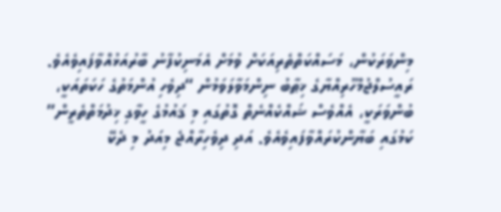މިންވަރަކުން، މަސައްކަތްތެރިއަކަށް ވުމަށް އެމަނިކުފާނު ބާރުއަޅުއްވާފައިވެއެވެ.
ރައީސުލްޖުމްހޫރިއްޔާގެ ޚިޠާބު ނިންމަވާލަވަމުން “ދިވެހި އުންމަތުގެ ހަކަތައަކީ، ބުންވަރަކީ، އެއްވެސް ޝައްކެއްނެތް ގޮތުގައި މި ޤައުމުގެ ހީވާގި ޚިދުމަތްތެރީން” ކަމުގައި ބަޔާންކުރައްވާފައިވެއެވެ. އަދި ދިވެހިރާއްޖެ މިއަދު މި ދެކޭ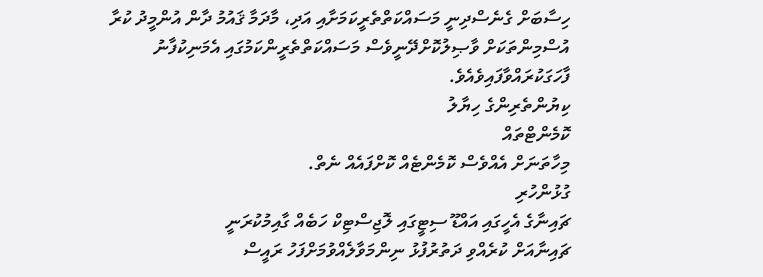ހިސާބަށް ގެނެސްދިނީ މަސައްކަތްތެރީކަމަށާއި އަދި، މާދަމާ ޤައުމު ދާން އުންމީދު ކުރާ އުސްމިންތަކަށް ވާޞިލުކޮށްދޭނީވެސް މަސައްކަތްތެރީންކަމުގައި އެމަނިކުފާނު ފާހަގަކުރައްވާފައިވެއެވެ.
ކިޔުންތެރިންގެ ހިޔާލު
ކޮމެންޓްތައް
މިހާތަނަށް އެއްވެސް ކޮމެންޓެއް ކޮށްފައެއް ނެތް.
ގުޅުންހުރި
ޗައިނާގެ އެހީގައި އައްޑޫ ސިޓީގައި ލޮޖިސްޓިކް ހަބެއް ގާއިމުކުރަނީ
ޗައިނާއަށް ކުރެއްވި ދަތުރުފުޅު ނިންމަވާލެއްވުމަށްފަހު ރައީސް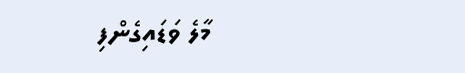މާލެ ވަޑައިގެންފި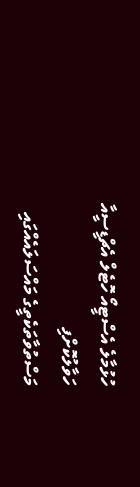ހުޅުމާލެ އެސްޓީއޯ ހޮޓެލް އެޗްޑީސީއާ ހަވާލުކޮށްފި
މަސްތުވާތަކެތީގެ މައްސަލައެއްގައި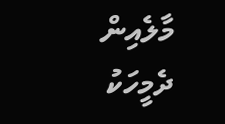މާލެއިން ދެމީހަކު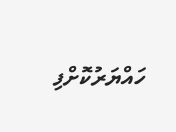ހައްޔަރުކޮށްފި